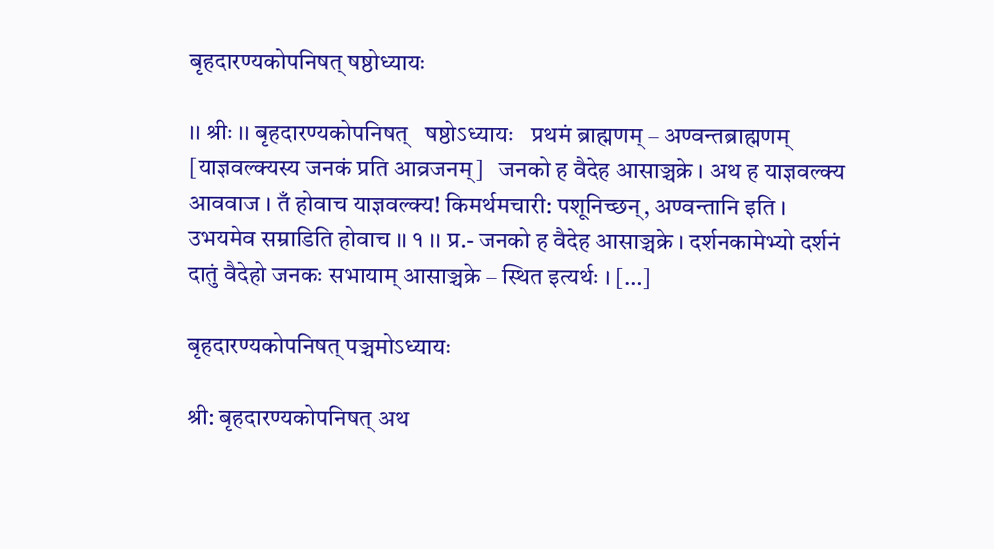बृहदारण्यकोपनिषत् षष्ठोध्यायः

।। श्रीः ।। बृहदारण्यकोपनिषत्   षष्ठोऽध्यायः   प्रथमं ब्राह्मणम् – अण्वन्तब्राह्मणम्   [याज्ञवल्क्यस्य जनकं प्रति आव्रजनम्]   जनको ह वैदेह आसाञ्चक्रे । अथ ह याज्ञवल्क्य आववाज । तँ होवाच याज्ञवल्क्य! किमर्थमचारी: पशूनिच्छन्, अण्वन्तानि इति । उभयमेव सम्राडिति होवाच ।। १ ।। प्र.- जनको ह वैदेह आसाञ्चक्रे । दर्शनकामेभ्यो दर्शनं दातुं वैदेहो जनकः सभायाम् आसाञ्चक्रे – स्थित इत्यर्थः । […]

बृहदारण्यकोपनिषत् पञ्चमोऽध्यायः

श्री: बृहदारण्यकोपनिषत् अथ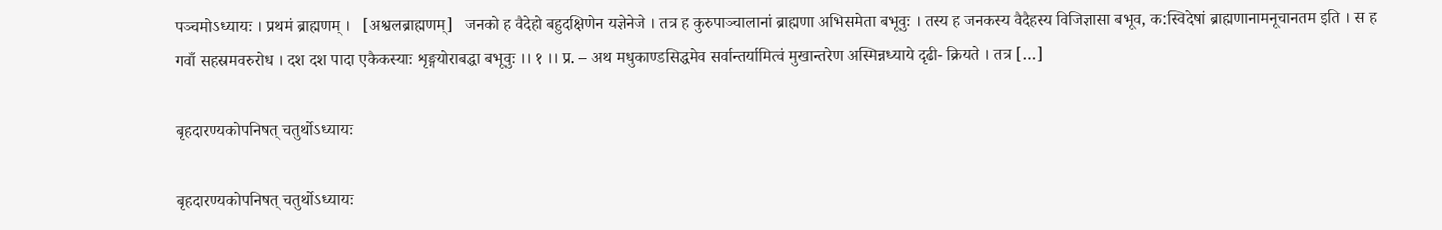पञ्चमोऽध्यायः । प्रथमं ब्राह्मणम् ।   [अश्वलब्राह्मणम्]   जनको ह वैदेहो बहुदक्षिणेन यज्ञेनेजे । तत्र ह कुरुपाञ्चालानां ब्राह्मणा अभिसमेता बभूवुः । तस्य ह जनकस्य वैदैहस्य विजिज्ञासा बभूव, क:स्विदेषां ब्राह्मणानामनूचानतम इति । स ह गवाँ सहस्रमवरुरोध । दश दश पादा एकैकस्याः शृङ्गयोराबद्धा बभूवुः ।। १ ।। प्र. – अथ मधुकाण्डसिद्धमेव सर्वान्तर्यामित्वं मुखान्तरेण अस्मिन्नध्याये दृढी- क्रियते । तत्र […]

बृहदारण्यकोपनिषत् चतुर्थोऽध्यायः

बृहदारण्यकोपनिषत् चतुर्थोऽध्यायः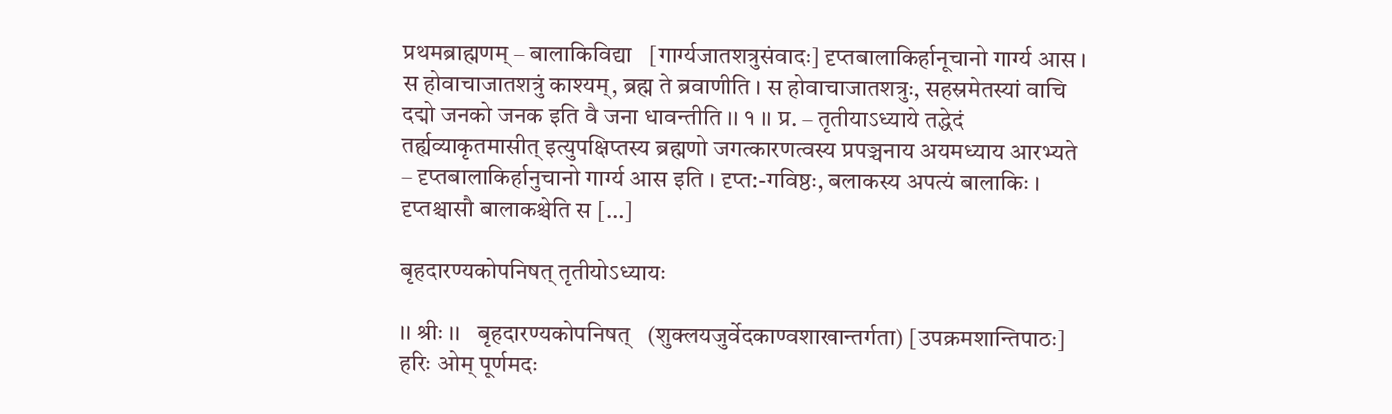प्रथमब्राह्मणम् – बालाकिविद्या   [गार्ग्यजातशत्रुसंवादः] दृप्तबालाकिर्हानूचानो गार्ग्य आस । स होवाचाजातशत्रुं काश्यम्, ब्रह्म ते ब्रवाणीति । स होवाचाजातशत्रुः, सहस्रमेतस्यां वाचि दद्मो जनको जनक इति वै जना धावन्तीति ।। १ ।। प्र. – तृतीयाऽध्याये तद्धेदं तर्ह्यव्याकृतमासीत् इत्युपक्षिप्तस्य ब्रह्मणो जगत्कारणत्वस्य प्रपञ्चनाय अयमध्याय आरभ्यते – दृप्तबालाकिर्हानुचानो गार्ग्य आस इति । दृप्त:-गविष्ठः, बलाकस्य अपत्यं बालाकिः । दृप्तश्चासौ बालाकश्चेति स […]

बृहदारण्यकोपनिषत् तृतीयोऽध्यायः

।। श्रीः ।।   बृहदारण्यकोपनिषत्   (शुक्लयजुर्वेदकाण्वशाखान्तर्गता) [उपक्रमशान्तिपाठः] हरिः ओम् पूर्णमदः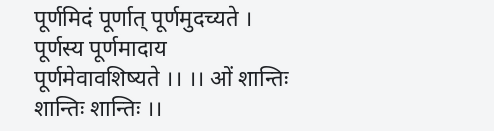पूर्णमिदं पूर्णात् पूर्णमुदच्यते । पूर्णस्य पूर्णमादाय पूर्णमेवावशिष्यते ।। ।। ओं शान्तिः शान्तिः शान्तिः ।।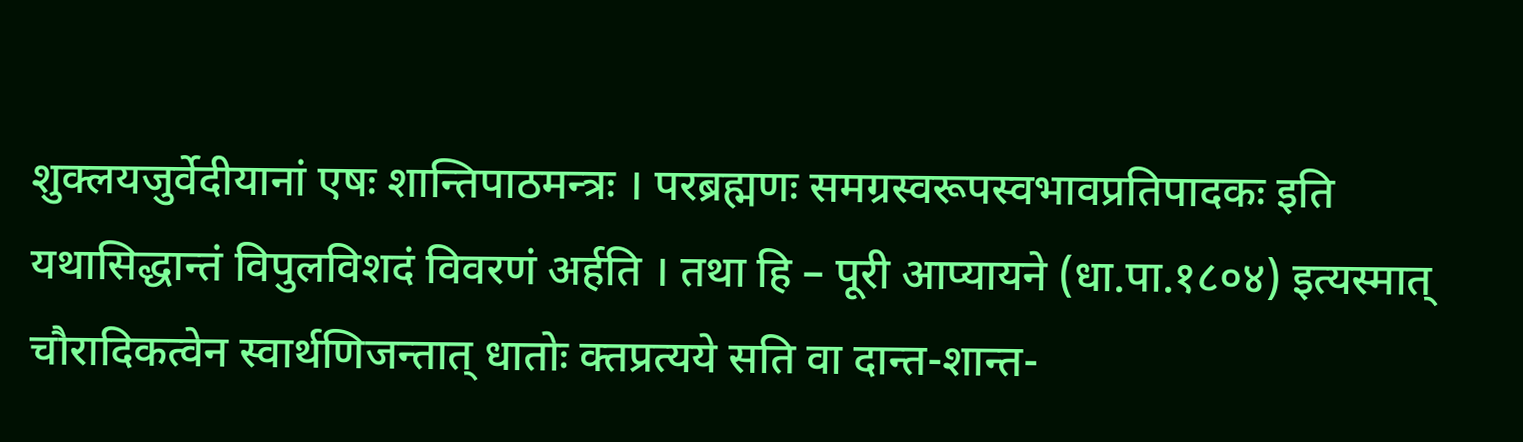शुक्लयजुर्वेदीयानां एषः शान्तिपाठमन्त्रः । परब्रह्मणः समग्रस्वरूपस्वभावप्रतिपादकः इति यथासिद्धान्तं विपुलविशदं विवरणं अर्हति । तथा हि – पूरी आप्यायने (धा.पा.१८०४) इत्यस्मात् चौरादिकत्वेन स्वार्थणिजन्तात् धातोः क्तप्रत्यये सति वा दान्त-शान्त-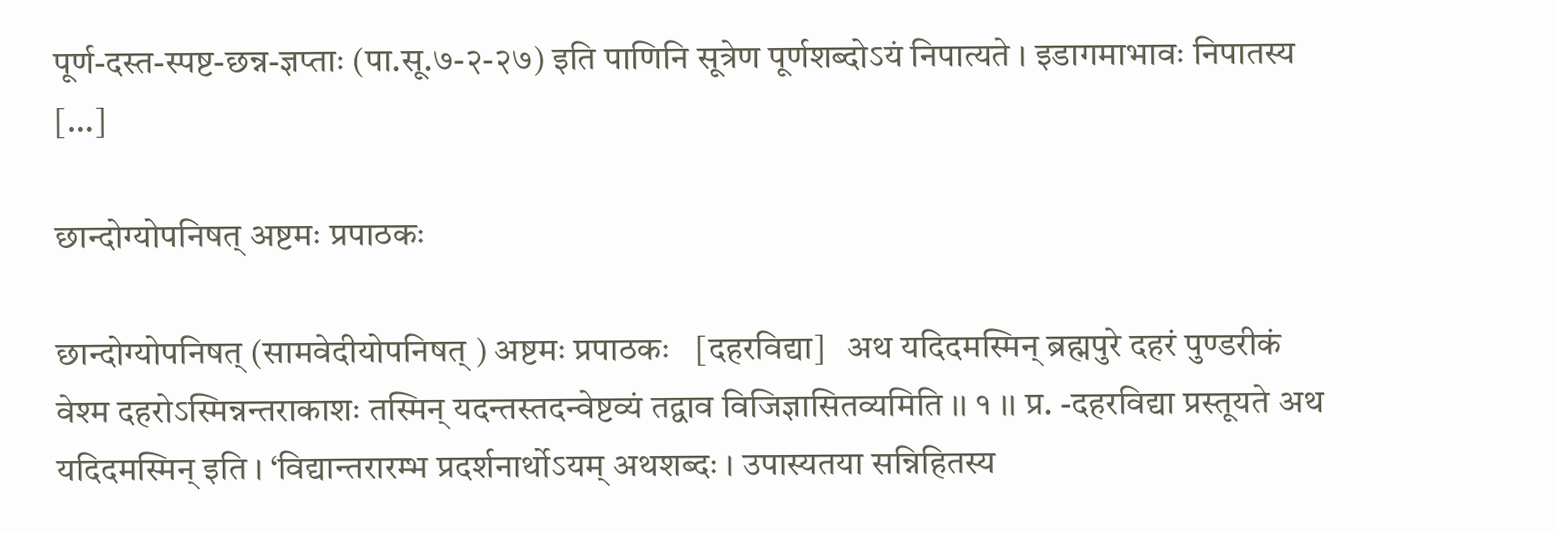पूर्ण-दस्त-स्पष्ट-छन्न-ज्ञप्ताः (पा.सू.७-२-२७) इति पाणिनि सूत्रेण पूर्णशब्दोऽयं निपात्यते । इडागमाभावः निपातस्य […]

छान्दोग्योपनिषत् अष्टमः प्रपाठकः

छान्दोग्योपनिषत् (सामवेदीयोपनिषत् ) अष्टमः प्रपाठकः   [दहरविद्या]   अथ यदिदमस्मिन् ब्रह्मपुरे दहरं पुण्डरीकं वेश्म दहरोऽस्मिन्नन्तराकाशः तस्मिन् यदन्तस्तदन्वेष्टव्यं तद्वाव विजिज्ञासितव्यमिति ।। १ ।। प्र. -दहरविद्या प्रस्तूयते अथ यदिदमस्मिन् इति । ‘विद्यान्तरारम्भ प्रदर्शनार्थोऽयम् अथशब्दः । उपास्यतया सन्निहितस्य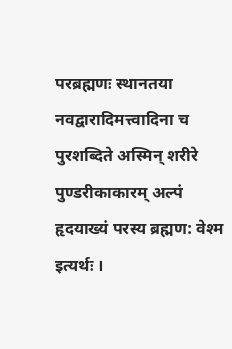परब्रह्मणः स्थानतया नवद्वारादिमत्त्वादिना च पुरशब्दिते अस्मिन् शरीरे पुण्डरीकाकारम् अल्पं हृदयाख्यं परस्य ब्रह्मण: वेश्म इत्यर्थः ।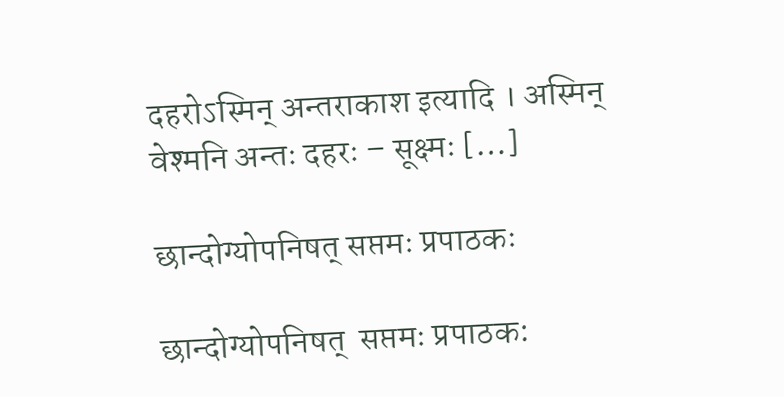दहरोऽस्मिन् अन्तराकाश इत्यादि । अस्मिन् वेश्मनि अन्तः दहरः – सूक्ष्मः […]

छान्दोग्योपनिषत् सप्तमः प्रपाठकः

छान्दोग्योपनिषत्  सप्तमः प्रपाठक: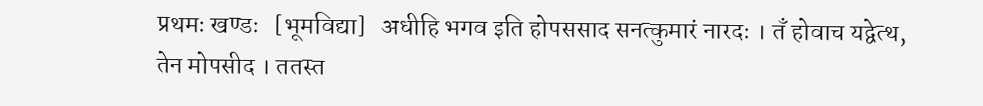प्रथमः खण्डः   [भूमविद्या]   अधीहि भगव इति होपससाद सनत्कुमारं नारदः । तँ होवाच यद्वेत्थ, तेन मोपसीद । ततस्त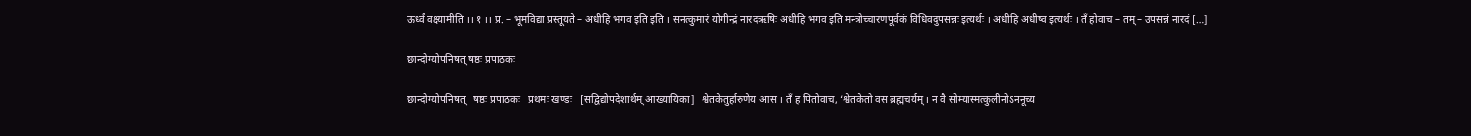ऊर्ध्वं वक्ष्यामीति ।। १ ।। प्र. – भूमविद्या प्रस्तूयते – अधीहि भगव इति इति । सनत्कुमारं योगीन्द्रं नारदऋषिः अधीहि भगव इति मन्त्रोच्चारणपूर्वकं विधिवदुपसन्नः इत्यर्थः । अधीहि अधीष्व इत्यर्थः । तँ होवाच – तम् – उपसन्नं नारदं […]

छान्दोग्योपनिषत् षष्ठः प्रपाठकः

छान्दोग्योपनिषत्   षष्ठः प्रपाठकः   प्रथमः खण्डः   [सद्विद्योपदेशार्थम् आख्यायिका]   श्वेतकेतुर्हारुणेय आस । तँ ह पितोवाच, ‘श्वेतकेतो वस ब्रह्मचर्यम् । न वै सोम्यास्मत्कुलीनोऽननूच्य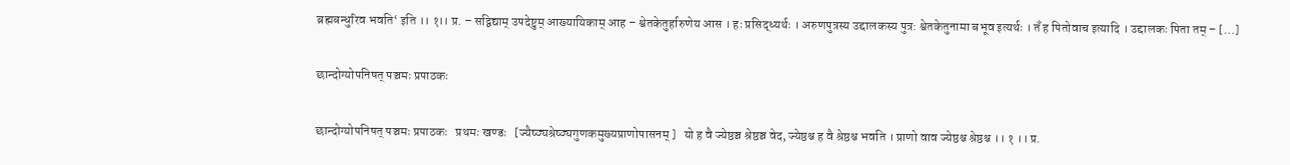ब्रह्मबन्धुरिव भवति‘ इति ।। १।। प्र. – सद्विद्याम् उपदेष्टुम् आख्यायिकाम् आह – श्वेतकेतुर्हारुणेय आस । हः प्रसिद्ध्यर्थः । अरुणपुत्रस्य उद्दालकस्य पुत्र: श्वेतकेतुनामा बभूव इत्यर्थः । तँ ह पितोवाच इत्यादि । उद्दालकः पिता तम् – […]

छान्दोग्योपनिषत् पञ्चमः प्रपाठकः

छान्दोग्योपनिषत् पञ्चमः प्रपाठकः   प्रथमः खण्डः   [ज्यैष्ठ्यश्रेष्ठ्यगुणकमुख्यप्राणोपासनम् ]   यो ह वै ज्येष्ठञ्च श्रेष्ठञ्च वेद, ज्येष्ठश्च ह वै श्रेष्ठश्च भवति । प्राणो वाव ज्येष्ठश्च श्रेष्ठश्च ।। १ ।। प्र.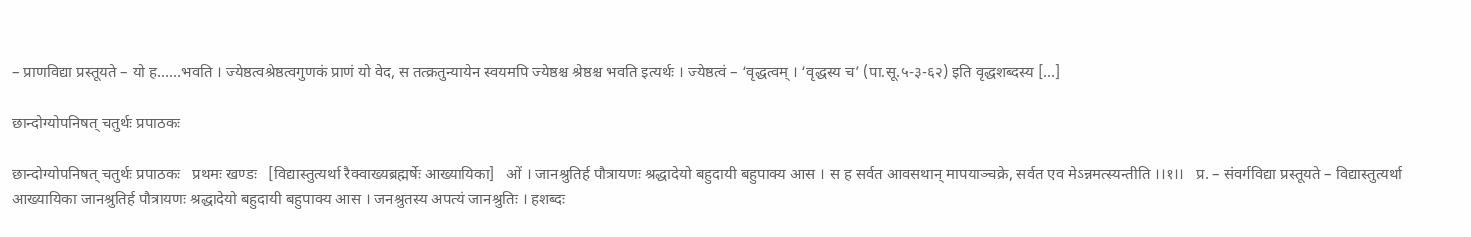– प्राणविद्या प्रस्तूयते – यो ह……भवति । ज्येष्ठत्वश्रेष्ठत्वगुणकं प्राणं यो वेद, स तत्क्रतुन्यायेन स्वयमपि ज्येष्ठश्च श्रेष्ठश्च भवति इत्यर्थः । ज्येष्ठत्वं – ‘वृद्धत्वम् । ‘वृद्धस्य च’ (पा.सू.५-३-६२) इति वृद्धशब्दस्य […]

छान्दोग्योपनिषत् चतुर्थः प्रपाठकः

छान्दोग्योपनिषत् चतुर्थः प्रपाठकः   प्रथमः खण्डः   [विद्यास्तुत्यर्था रैक्वाख्यब्रह्मर्षेः आख्यायिका]   ओं । जानश्रुतिर्ह पौत्रायणः श्रद्धादेयो बहुदायी बहुपाक्य आस । स ह सर्वत आवसथान् मापयाञ्चक्रे, सर्वत एव मेऽन्नमत्स्यन्तीति ।।१।।   प्र. – संवर्गविद्या प्रस्तूयते – विद्यास्तुत्यर्था आख्यायिका जानश्रुतिर्ह पौत्रायणः श्रद्धादेयो बहुदायी बहुपाक्य आस । जनश्रुतस्य अपत्यं जानश्रुतिः । हशब्दः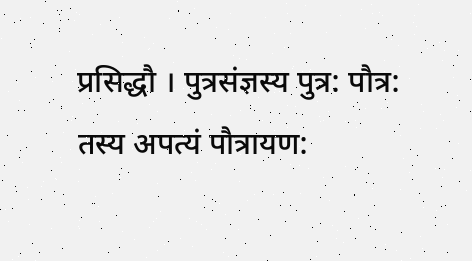प्रसिद्धौ । पुत्रसंज्ञस्य पुत्र: पौत्र: तस्य अपत्यं पौत्रायण: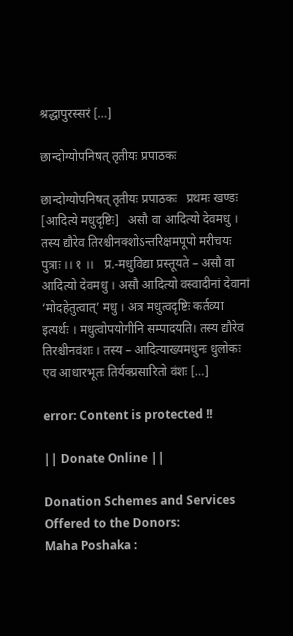श्रद्धापुरस्सरं […]

छान्दोग्योपनिषत् तृतीयः प्रपाठकः

छान्दोग्योपनिषत् तृतीयः प्रपाठकः   प्रथमः खण्डः   [आदित्ये मधुदृष्टिः]   असौ वा आदित्यो देवमधु । तस्य द्यौरेव तिरश्चीनक्शोऽन्तरिक्षमपूपो मरीचयः पुत्राः ।। १ ।।   प्र.-मधुविद्या प्रस्तूयते – असौ वा आदित्यो देवमधु । असौ आदित्यो वस्वादीनां देवानां ‘मोदहेतुत्वात्’ मधु । अत्र मधुत्वदृष्टिः कर्तव्या इत्यर्थः । मधुत्वोपयोगीनि सम्पादयति। तस्य द्यौरेव तिरश्चीनवंशः । तस्य – आदित्याख्यमधुनः धुलोकः एव आधारभूतः तिर्यक्प्रसारितो वंशः […]

error: Content is protected !!

|| Donate Online ||

Donation Schemes and Services Offered to the Donors:
Maha Poshaka :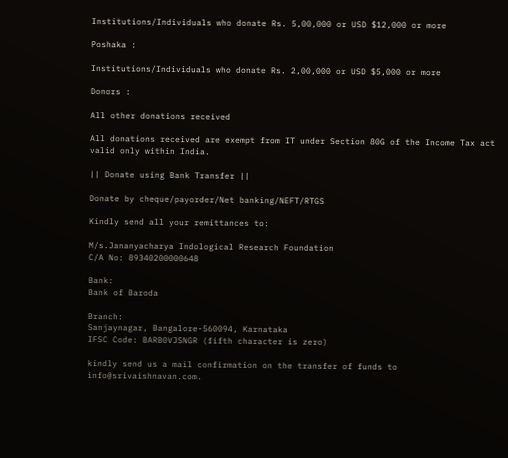Institutions/Individuals who donate Rs. 5,00,000 or USD $12,000 or more

Poshaka :

Institutions/Individuals who donate Rs. 2,00,000 or USD $5,000 or more

Donors :

All other donations received

All donations received are exempt from IT under Section 80G of the Income Tax act valid only within India.

|| Donate using Bank Transfer ||

Donate by cheque/payorder/Net banking/NEFT/RTGS

Kindly send all your remittances to:

M/s.Jananyacharya Indological Research Foundation
C/A No: 89340200000648

Bank:
Bank of Baroda

Branch:
Sanjaynagar, Bangalore-560094, Karnataka
IFSC Code: BARB0VJSNGR (fifth character is zero)

kindly send us a mail confirmation on the transfer of funds to info@srivaishnavan.com.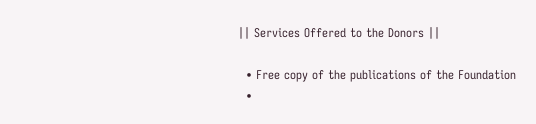|| Services Offered to the Donors ||

  • Free copy of the publications of the Foundation
  •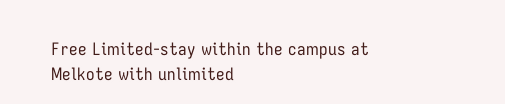Free Limited-stay within the campus at Melkote with unlimited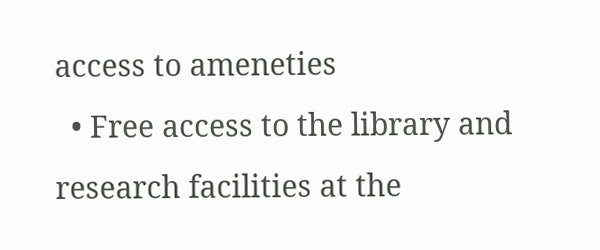access to ameneties
  • Free access to the library and research facilities at the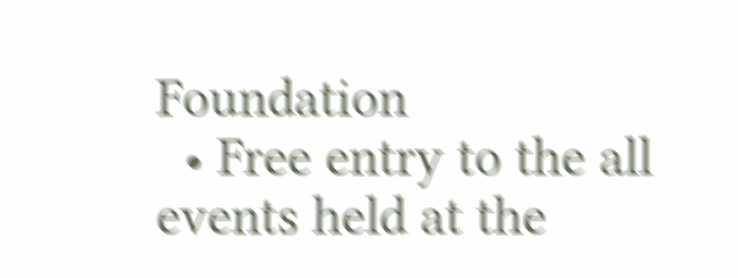Foundation
  • Free entry to the all events held at the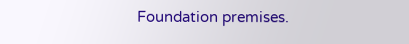Foundation premises.